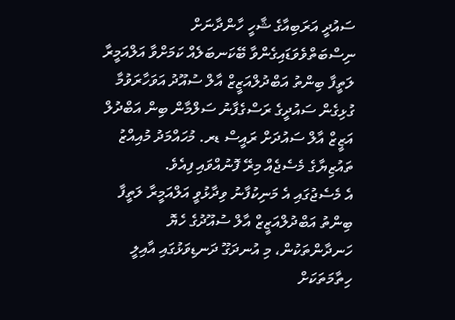ސައުދީ އަރަބިއާގެ ޝާހީ ހާންދާނަށް ނިސްބަތްވެވަޑައިގެންވާ ބޭކަނބަލެއް ކަމަށްވާ އަލްއަމީރާ ލަތީފާ ބިންތު އަބްދުލްއަޒީޒް އާލް ސުއޫދު އަވަހާރަވުމާ ގުޅިގެން ސައުދީގެ ރަސްގެފާނު ސަލްމާން ބިން އަބްދުލް އަޒީޒް އާލް ސައުދަށް ރައީސް ޑރ. މުހައްމަދު މުއިއްޒު ތައުޒިޔާގެ މެސެޖެއް މިރޭ ފޮނުއްވައި ފިއެވެ.
އެ މެސެޖުގައި އެ މަނިކުފާނު ވިދާޅުވީ އަލްއަމީރާ ލަތީފާ ބިންތު އަބްދުލްއަޒީޒް އާލް ސުއޫދުގެ ހެޔޮ ހަނދާންތަކުން، މި އުނދަގޫ ދަނޑިވަޅުގައި އާއިލީ ހިތާމަތަކަށް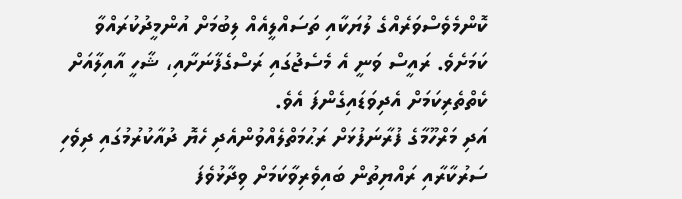ކޮންމެވެސްވަރެއްގެ ލުޔަކާއި ތަސައްލީއެއް ލިބުމަށް އުންމީދުކުރައްވާ ކަމަށެވެ. ރައީސް ވަނީ އެ މެސެޖުގައި ރަސްގެފާނަށާއި، ޝާހީ އާއިލާއަށް ކެތްތެރިކަމަށް އެދިވަޑައިގެންފަ އެވެ.
އަދި މަރްހޫމާގެ ފުރާނަފުޅަށް ރަޙުމަތްލެއްވުންއެދި ހެޔޮ ދުއާކުރުމުގައި ދިވެހި ސަރުކާރާއި ރައްޔިތުން ބައިވެރިވާކަމަށް ވިދާޅުވެފަ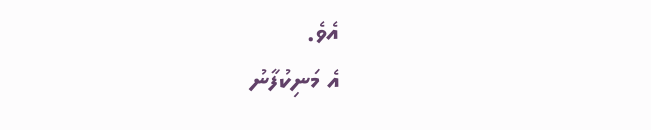އެވެ.
އެ މަނިކުފާނު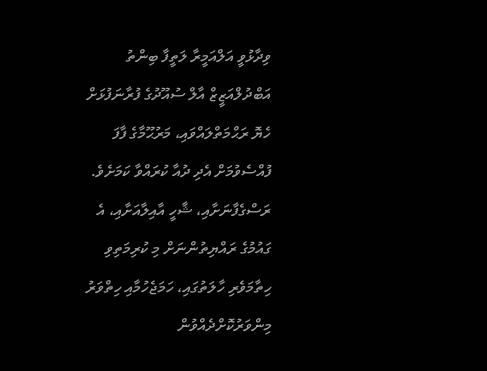ވިދާޅުވީ އަލްއަމީރާ ލަތީފާ ބިންތު އަބްދުލްއަޒީޒް އާލް ސުއޫދުގެ ފުރާނަފުޅަށް ހެޔޮ ރަޙްމަތްލައްވައި، މަރުޙޫމާގެ ފާފަ ފުއްސެވުމަށް އެދި ދުއާ ކުރައްވާ ކަމަށެވެ. ރަސްގެފާނަށާއި، ޝާހީ އާއިލާއަށާއި، އެ ގައުމުގެ ރައްޔިތުންނަށް މި ކުރިމަތިވި ހިތާމަވެރި ހާލަތުގައި، ހަމަޖެހުމާއި ހިތްވަރު މިންވަރުކޮށްދެއްވުން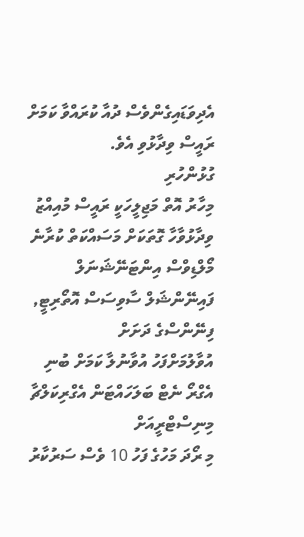އެދިވަޑައިގެންވެސް ދުއާ ކުރައްވާ ކަމަށް ރައީސް ވިދާޅުވި އެވެ.
ގުޅުންހުރި
މިހާރު އޮތް މަޖިލީހަކީ ރައީސް މުއިއްޒު ވިދާޅުވާހާ ގޮތަކަށް މަސައްކަތް ކުރާނެ
މޯލްޑިވްސް އިންޓަނޭޝަނަލް ފައިނޭންޝަލް ސާވިސަސް އޮތޯރިޓީ, ފިނޭންސްގެ ދަށަށް
އުވާލުމަށްފަހު އުވާނުލާ ކަމަށް ބުނި އެގްރޯ ނެޓް ބަލަހައްޓަން އެގްރިކަލްޗާ މިނިސްޓްރީއަށް
މި ރޯދަ މަހުގެ ފަހު 10 ވެސް ސަރުކާރު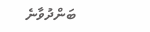ބަންދުވާނެ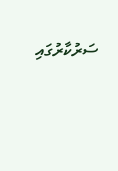ސަރުކާރުގައި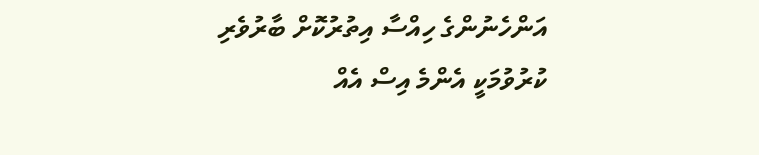އަންހެނުންގެ ހިއްސާ އިތުރުކޮށް ބާރުވެރި ކުރުވުމަކީ އެންމެ އިސް އެއް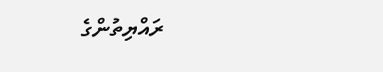ރައްޔިތުންގެ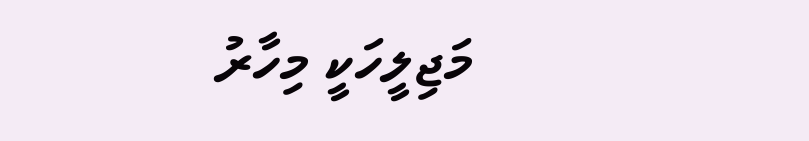މަޖިލީހަކީ މިހާރު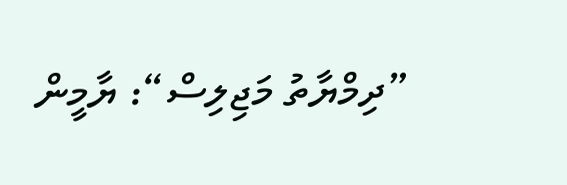”ދިމްޔާތު މަޖިލިސް“: ޔާމީން